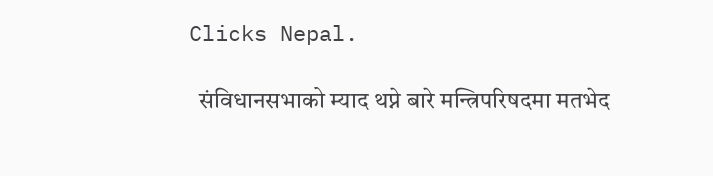Clicks Nepal.

  संविधानसभाको म्याद थप्ने बारे मन्त्रिपरिषदमा मतभेद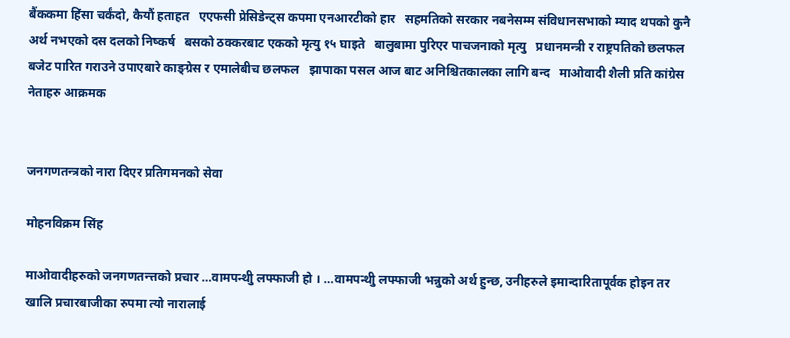बैंककमा हिंसा चर्कंदो, कैयौं हताहत   एएफसी प्रेसिडेन्ट्स कपमा एनआरटीको हार   सहमतिको सरकार नबनेसम्म संविधानसभाको म्याद थपको कुनै अर्थ नभएको दस दलको निष्कर्ष   बसको ठक्करबाट एकको मृत्यु १५ घाइते   बालुबामा पुरिएर पाचजनाको मृत्यु   प्रधानमन्त्री र राष्ट्रपतिको छलफल   बजेट पारित गराउने उपाएबारे काङ्ग्रेस र एमालेबीच छलफल   झापाका पसल आज बाट अनिश्चितकालका लागि बन्द   माओवादी शैली प्रति कांग्रेस नेताहरु आक्रमक


जनगणतन्त्रको नारा दिएर प्रतिगमनको सेवा

मोहनविक्रम सिंह

माओवादीहरुको जनगणतन्त्तको प्रचार …वामपन्थीु लफ्फाजी हो । …वामपन्थीु लफ्फाजी भन्नुको अर्थ हुन्छ, उनीहरुले इमान्दारितापूर्वक होइन तर खालि प्रचारबाजीका रुपमा त्यो नारालाई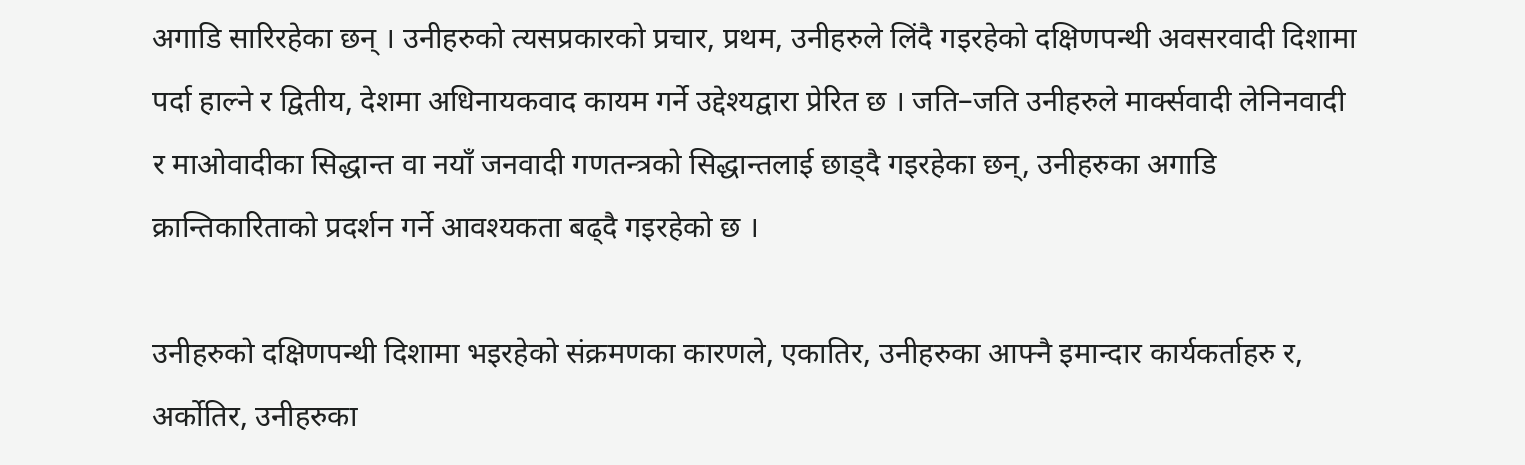अगाडि सारिरहेका छन् । उनीहरुको त्यसप्रकारको प्रचार, प्रथम, उनीहरुले लिंदै गइरहेको दक्षिणपन्थी अवसरवादी दिशामा पर्दा हाल्ने र द्वितीय, देशमा अधिनायकवाद कायम गर्ने उद्देश्यद्वारा प्रेरित छ । जति–जति उनीहरुले मार्क्सवादी लेनिनवादी र माओवादीका सिद्धान्त वा नयाँ जनवादी गणतन्त्रको सिद्धान्तलाई छाड्दै गइरहेका छन्, उनीहरुका अगाडि क्रान्तिकारिताको प्रदर्शन गर्ने आवश्यकता बढ्दै गइरहेको छ ।

उनीहरुको दक्षिणपन्थी दिशामा भइरहेको संक्रमणका कारणले, एकातिर, उनीहरुका आफ्नै इमान्दार कार्यकर्ताहरु र, अर्कोतिर, उनीहरुका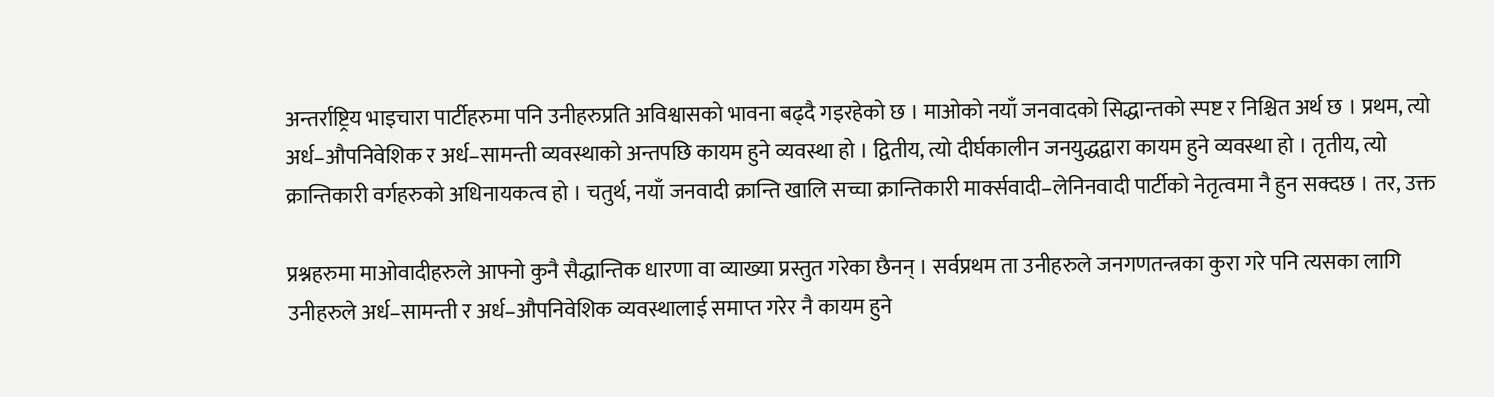अन्तर्राष्ट्रिय भाइचारा पार्टीहरुमा पनि उनीहरुप्रति अविश्वासको भावना बढ्दै गइरहेको छ । माओको नयाँ जनवादको सिद्धान्तको स्पष्ट र निश्चित अर्थ छ । प्रथम, त्यो अर्ध–औपनिवेशिक र अर्ध–सामन्ती व्यवस्थाको अन्तपछि कायम हुने व्यवस्था हो । द्वितीय, त्यो दीर्घकालीन जनयुद्धद्वारा कायम हुने व्यवस्था हो । तृतीय, त्यो क्रान्तिकारी वर्गहरुको अधिनायकत्व हो । चतुर्थ, नयाँ जनवादी क्रान्ति खालि सच्चा क्रान्तिकारी मार्क्सवादी–लेनिनवादी पार्टीको नेतृत्वमा नै हुन सक्दछ । तर, उक्त

प्रश्नहरुमा माओवादीहरुले आफ्नो कुनै सैद्धान्तिक धारणा वा व्याख्या प्रस्तुत गरेका छैनन् । सर्वप्रथम ता उनीहरुले जनगणतन्त्रका कुरा गरे पनि त्यसका लागि उनीहरुले अर्ध–सामन्ती र अर्ध–औपनिवेशिक व्यवस्थालाई समाप्त गरेर नै कायम हुने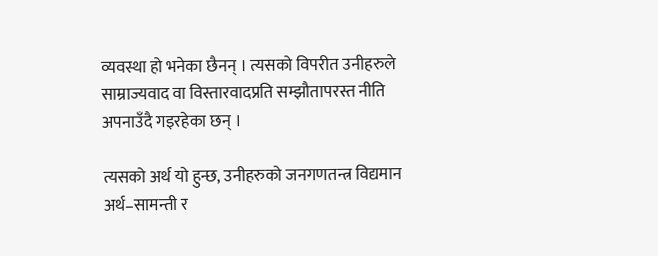व्यवस्था हो भनेका छैनन् । त्यसको विपरीत उनीहरुले साम्राज्यवाद वा विस्तारवादप्रति सम्झौतापरस्त नीति अपनाउँदै गइरहेका छन् ।

त्यसको अर्थ यो हुन्छ, उनीहरुको जनगणतन्त्र विद्यमान अर्थ–सामन्ती र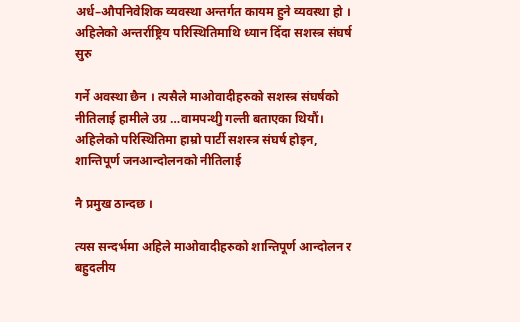अर्ध–औपनिवेशिक व्यवस्था अन्तर्गत कायम हुने व्यवस्था हो । अहिलेको अन्तर्राष्ट्रिय परिस्थितिमाथि ध्यान दिँदा सशस्त्र संघर्ष सुरु

गर्ने अवस्था छैन । त्यसैले माओवादीहरुको सशस्त्र संघर्षको नीतिलाई हामीले उग्र …वामपन्थीु गल्ती बताएका थियौं। अहिलेको परिस्थितिमा हाम्रो पार्टी सशस्त्र संघर्ष होइन, शान्तिपूर्ण जनआन्दोलनको नीतिलाई

नै प्रमुख ठान्दछ ।

त्यस सन्दर्भमा अहिले माओवादीहरुको शान्तिपूर्ण आन्दोलन र बहुदलीय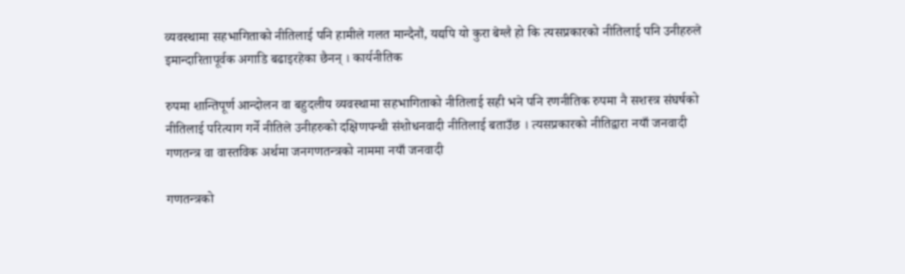व्यवस्थामा सहभागिताको नीतिलाई पनि हामीले गलत मान्दैनौं, यद्यपि यो कुरा बेग्लै हो कि त्यसप्रकारको नीतिलाई पनि उनीहरुले इमान्दारितापूर्वक अगाडि बढाइरहेका छैनन् । कार्यनीतिक

रुपमा शान्तिपूर्ण आन्दोलन वा बहुदलीय व्यवस्थामा सहभागिताको नीतिलाई सही भने पनि रणनीतिक रुपमा नै सशस्त्र संघर्षको नीतिलाई परित्याग गर्ने नीतिले उनीहरुको दक्षिणपन्थी संशोधनवादी नीतिलाई बताउँछ । त्यसप्रकारको नीतिद्वारा नयाँ जनवादी गणतन्त्र वा वास्तविक अर्थमा जनगणतन्त्रको नाममा नयाँ जनवादी

गणतन्त्रको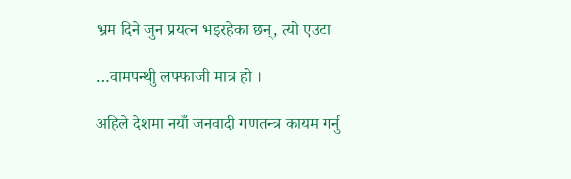भ्रम दिने जुन प्रयत्न भइरहेका छन्, त्यो एउटा

…वामपन्थीु लफ्फाजी मात्र हो ।

अहिले देशमा नयाँ जनवादी गणतन्त्र कायम गर्नु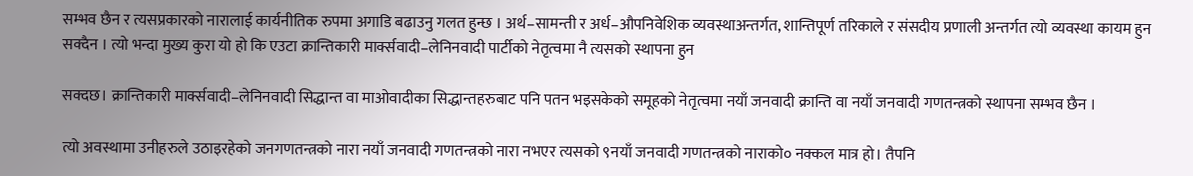सम्भव छैन र त्यसप्रकारको नारालाई कार्यनीतिक रुपमा अगाडि बढाउनु गलत हुन्छ । अर्थ–सामन्ती र अर्ध–औपनिवेशिक व्यवस्थाअन्तर्गत, शान्तिपूर्ण तरिकाले र संसदीय प्रणाली अन्तर्गत त्यो व्यवस्था कायम हुन सक्दैन । त्यो भन्दा मुख्य कुरा यो हो कि एउटा क्रान्तिकारी मार्क्सवादी–लेनिनवादी पार्टीको नेतृत्वमा नै त्यसको स्थापना हुन

सक्दछ। क्रान्तिकारी मार्क्सवादी–लेनिनवादी सिद्धान्त वा माओवादीका सिद्धान्तहरुबाट पनि पतन भइसकेको समूहको नेतृत्वमा नयाँ जनवादी क्रान्ति वा नयाँ जनवादी गणतन्त्रको स्थापना सम्भव छैन ।

त्यो अवस्थामा उनीहरुले उठाइरहेको जनगणतन्त्रको नारा नयाँ जनवादी गणतन्त्रको नारा नभएर त्यसको ९नयाँ जनवादी गणतन्त्रको नाराको० नक्कल मात्र हो। तैपनि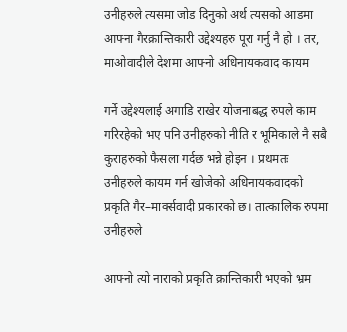उनीहरुले त्यसमा जोड दिनुको अर्थ त्यसको आडमा आफ्ना गैरक्रान्तिकारी उद्देश्यहरु पूरा गर्नु नै हो । तर, माओवादीले देशमा आफ्नो अधिनायकवाद कायम

गर्ने उद्देश्यलाई अगाडि राखेर योजनाबद्ध रुपले काम गरिरहेको भए पनि उनीहरुको नीति र भूमिकाले नै सबै कुराहरुको फैसला गर्दछ भन्ने होइन । प्रथमतः उनीहरुले कायम गर्न खोजेको अधिनायकवादको प्रकृति गैर–मार्क्सवादी प्रकारको छ। तात्कालिक रुपमा उनीहरुले

आफ्नो त्यो नाराको प्रकृति क्रान्तिकारी भएको भ्रम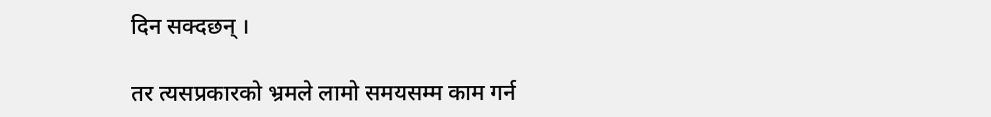दिन सक्दछन् ।

तर त्यसप्रकारको भ्रमले लामो समयसम्म काम गर्न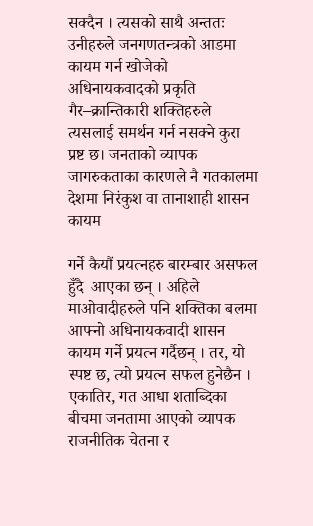सक्दैन । त्यसको साथै अन्ततः उनीहरुले जनगणतन्त्रको आडमा कायम गर्न खोजेको अधिनायकवादको प्रकृति गैर–क्रान्तिकारी शक्तिहरुले त्यसलाई समर्थन गर्न नसक्ने कुरा प्रष्ट छ। जनताको व्यापक जागरुकताका कारणले नै गतकालमा देशमा निरंकुश वा तानाशाही शासन कायम

गर्ने कैयौं प्रयत्नहरु बारम्बार असफल हुँदै  आएका छन् । अहिले माओवादीहरुले पनि शक्तिका बलमा आफ्नो अधिनायकवादी शासन कायम गर्ने प्रयत्न गर्दैछन् । तर, यो स्पष्ट छ, त्यो प्रयत्न सफल हुनेछैन । एकातिर, गत आधा शताब्दिका बीचमा जनतामा आएको व्यापक राजनीतिक चेतना र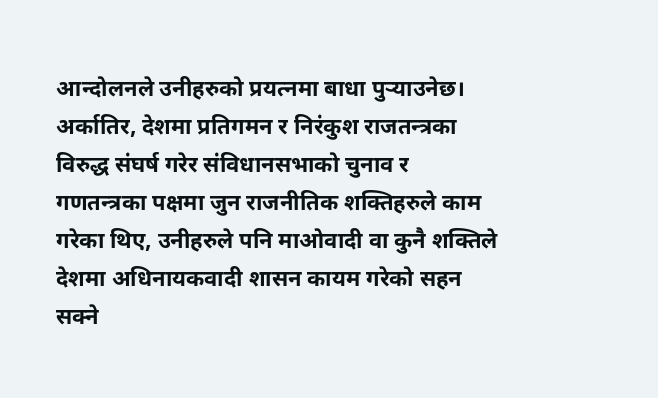आन्दोलनले उनीहरुको प्रयत्नमा बाधा पुर्‍याउनेछ। अर्कातिर, देशमा प्रतिगमन र निरंकुश राजतन्त्रका विरुद्ध संघर्ष गरेर संविधानसभाको चुनाव र गणतन्त्रका पक्षमा जुन राजनीतिक शक्तिहरुले काम गरेका थिए, उनीहरुले पनि माओवादी वा कुनै शक्तिले देशमा अधिनायकवादी शासन कायम गरेको सहन सक्ने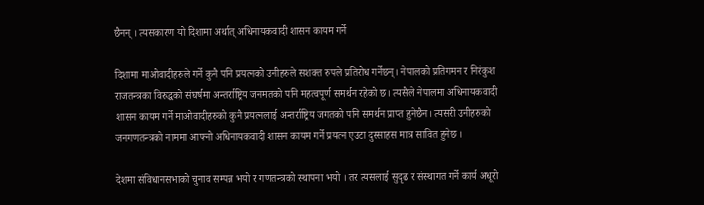छैनन् । त्यसकारण यो दिशामा अर्थात् अधिनायकवादी शासन कायम गर्ने

दिशामा माओवादीहरुले गर्ने कुनै पनि प्रयत्नको उनीहरुले सशक्त रुपले प्रतिरोध गर्नेछन्। नेपालको प्रतिगमन र निरंकुश राजतन्त्रका विरुद्धको संघर्षमा अन्तर्राष्ट्रिय जनमतको पनि महत्वपूर्ण समर्थन रहेको छ। त्यसैले नेपालमा अधिनायकवादी शासन कायम गर्ने माओवादीहरुको कुनै प्रयत्नलाई अन्तर्राष्ट्रिय जगतको पनि समर्थन प्राप्त हुनेछैन। त्यसरी उनीहरुको जनगणतन्त्रको नाममा आफ्नो अधिनायकवादी शासन कायम गर्ने प्रयत्न एउटा दुस्साहस मात्र सावित हुनेछ ।

देशमा संविधानसभाको चुनाव सम्पन्न भयो र गणतन्त्रको स्थापना भयो । तर त्यसलाई सुदृढ र संस्थागत गर्ने कार्य अधूरो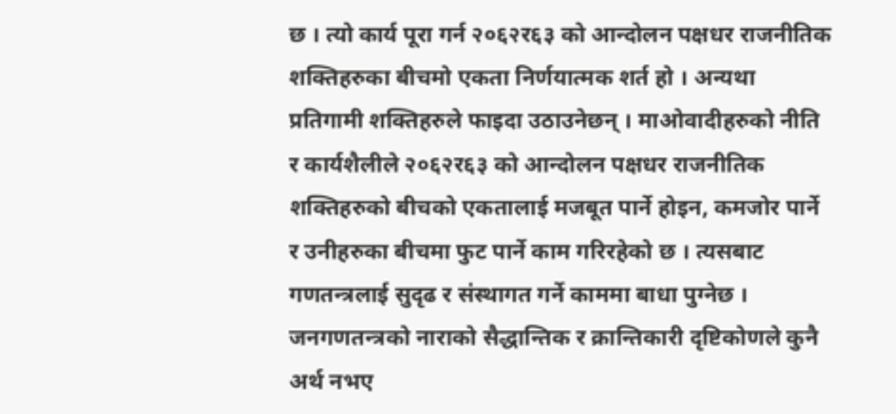छ । त्यो कार्य पूरा गर्न २०६२र६३ को आन्दोलन पक्षधर राजनीतिक शक्तिहरुका बीचमो एकता निर्णयात्मक शर्त हो । अन्यथा प्रतिगामी शक्तिहरुले फाइदा उठाउनेछन् । माओवादीहरुको नीति र कार्यशैलीले २०६२र६३ को आन्दोलन पक्षधर राजनीतिक शक्तिहरुको बीचको एकतालाई मजबूत पार्ने होइन, कमजोर पार्ने र उनीहरुका बीचमा फुट पार्ने काम गरिरहेको छ । त्यसबाट गणतन्त्रलाई सुदृढ र संस्थागत गर्ने काममा बाधा पुग्नेछ । जनगणतन्त्रको नाराको सैद्धान्तिक र क्रान्तिकारी दृष्टिकोणले कुनै अर्थ नभए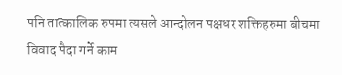पनि तात्कालिक रुपमा त्यसले आन्दोलन पक्षधर शक्तिहरुमा बीचमा विवाद पैदा गर्ने काम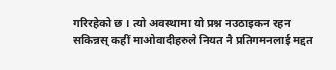गरिरहेको छ । त्यो अवस्थामा यो प्रश्न नउठाइकन रहन सकिन्नस् कहीं माओवादीहरुले नियत नै प्रतिगमनलाई मद्दत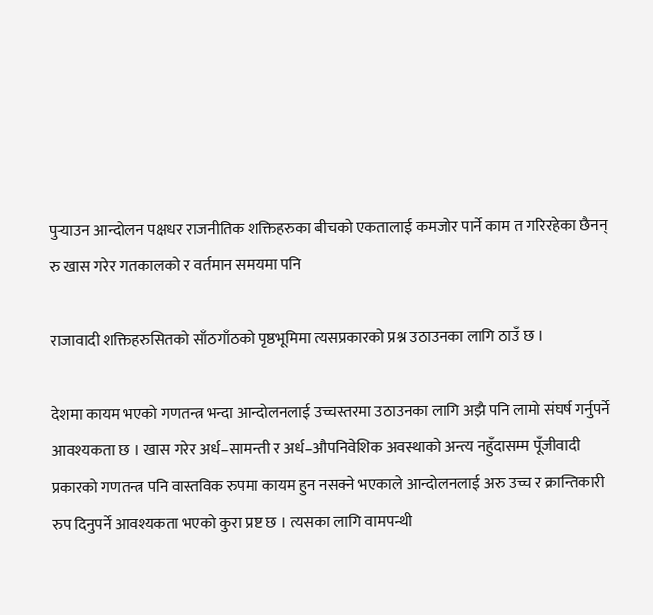पुर्‍याउन आन्दोलन पक्षधर राजनीतिक शक्तिहरुका बीचको एकतालाई कमजोर पार्ने काम त गरिरहेका छैनन् रु खास गरेर गतकालको र वर्तमान समयमा पनि

राजावादी शक्तिहरुसितको साँठगाँठको पृष्ठभूमिमा त्यसप्रकारको प्रश्न उठाउनका लागि ठाउँ छ ।

देशमा कायम भएको गणतन्त्र भन्दा आन्दोलनलाई उच्चस्तरमा उठाउनका लागि अझै पनि लामो संघर्ष गर्नुपर्ने आवश्यकता छ । खास गरेर अर्ध–सामन्ती र अर्ध–औपनिवेशिक अवस्थाको अन्त्य नहुँदासम्म पूँजीवादी प्रकारको गणतन्त्र पनि वास्तविक रुपमा कायम हुन नसक्ने भएकाले आन्दोलनलाई अरु उच्च र क्रान्तिकारी रुप दिनुपर्ने आवश्यकता भएको कुरा प्रष्ट छ । त्यसका लागि वामपन्थी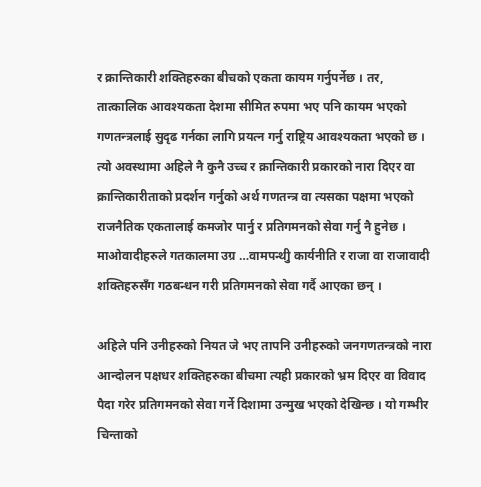र क्रान्तिकारी शक्तिहरुका बीचको एकता कायम गर्नुपर्नेछ । तर, तात्कालिक आवश्यकता देशमा सीमित रुपमा भए पनि कायम भएको गणतन्त्रलाई सुदृढ गर्नका लागि प्रयत्न गर्नु राष्ट्रिय आवश्यकता भएको छ । त्यो अवस्थामा अहिले नै कुनै उच्च र क्रान्तिकारी प्रकारको नारा दिएर वा क्रान्तिकारीताको प्रदर्शन गर्नुको अर्थ गणतन्त्र वा त्यसका पक्षमा भएको राजनैतिक एकतालाई कमजोर पार्नु र प्रतिगमनको सेवा गर्नु नै हुनेछ । माओवादीहरुले गतकालमा उग्र …वामपन्थीु कार्यनीति र राजा वा राजावादी शक्तिहरुसँग गठबन्धन गरी प्रतिगमनको सेवा गर्दै आएका छन् ।

अहिले पनि उनीहरुको नियत जे भए तापनि उनीहरुको जनगणतन्त्रको नारा आन्दोलन पक्षधर शक्तिहरुका बीचमा त्यही प्रकारको भ्रम दिएर वा विवाद पैदा गरेर प्रतिगमनको सेवा गर्ने दिशामा उन्मुख भएको देखिन्छ । यो गम्भीर चिन्ताको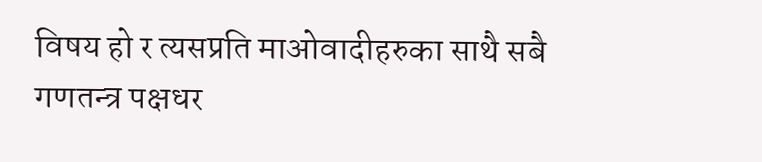विषय हो र त्यसप्रति माओवादीहरुका साथै सबै गणतन्त्र पक्षधर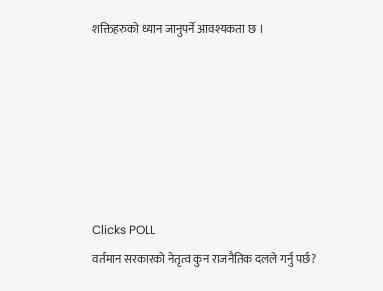शक्तिहरुको ध्यान जानुपर्ने आवश्यकता छ ।






Clicks POLL
वर्तमान सरकारको नेतृत्व कुन राजनैतिक दलले गर्नु पर्छ?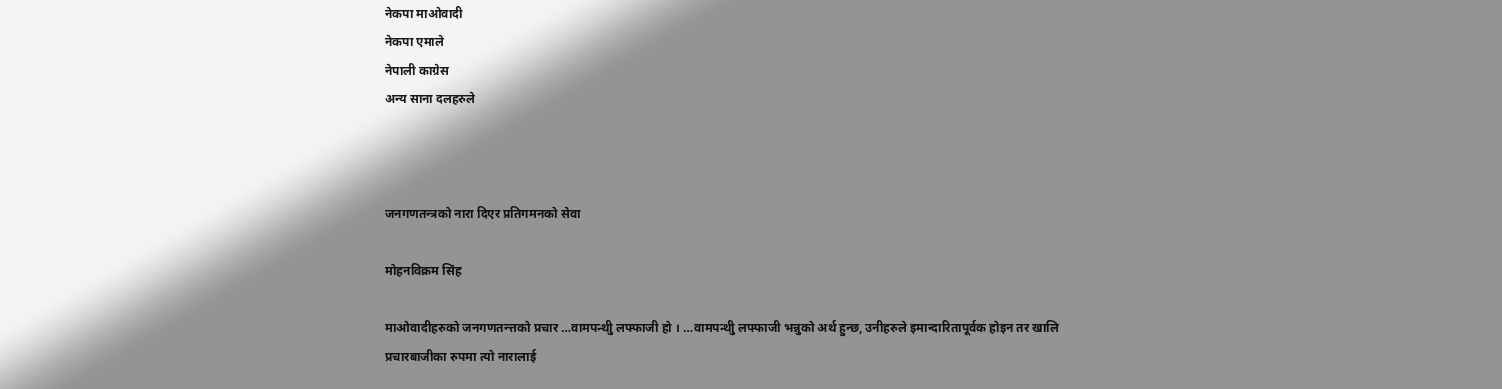नेकपा माओवादी
नेकपा एमाले
नेपाली काग्रेस
अन्य साना दलहरुले



जनगणतन्त्रको नारा दिएर प्रतिगमनको सेवा

मोहनविक्रम सिंह

माओवादीहरुको जनगणतन्त्तको प्रचार …वामपन्थीु लफ्फाजी हो । …वामपन्थीु लफ्फाजी भन्नुको अर्थ हुन्छ, उनीहरुले इमान्दारितापूर्वक होइन तर खालि प्रचारबाजीका रुपमा त्यो नारालाई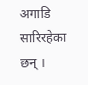अगाडि सारिरहेका छन् ।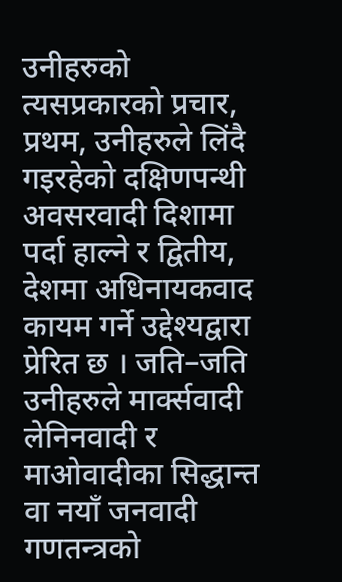उनीहरुको त्यसप्रकारको प्रचार, प्रथम, उनीहरुले लिंदै गइरहेको दक्षिणपन्थी अवसरवादी दिशामा पर्दा हाल्ने र द्वितीय, देशमा अधिनायकवाद कायम गर्ने उद्देश्यद्वारा प्रेरित छ । जति–जति उनीहरुले मार्क्सवादी लेनिनवादी र माओवादीका सिद्धान्त वा नयाँ जनवादी गणतन्त्रको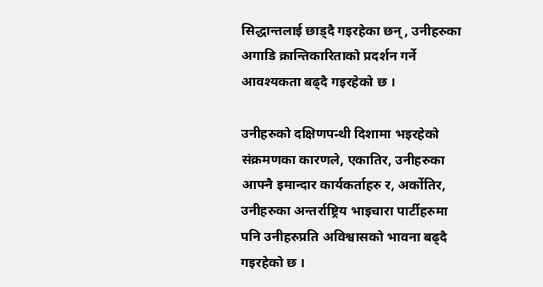सिद्धान्तलाई छाड्दै गइरहेका छन्, उनीहरुका अगाडि क्रान्तिकारिताको प्रदर्शन गर्ने आवश्यकता बढ्दै गइरहेको छ ।

उनीहरुको दक्षिणपन्थी दिशामा भइरहेको संक्रमणका कारणले, एकातिर, उनीहरुका आफ्नै इमान्दार कार्यकर्ताहरु र, अर्कोतिर, उनीहरुका अन्तर्राष्ट्रिय भाइचारा पार्टीहरुमा पनि उनीहरुप्रति अविश्वासको भावना बढ्दै गइरहेको छ ।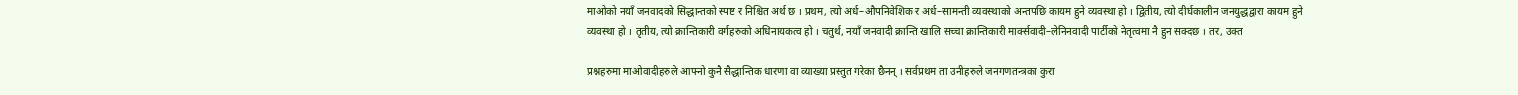माओको नयाँ जनवादको सिद्धान्तको स्पष्ट र निश्चित अर्थ छ । प्रथम, त्यो अर्ध–औपनिवेशिक र अर्ध–सामन्ती व्यवस्थाको अन्तपछि कायम हुने व्यवस्था हो । द्वितीय, त्यो दीर्घकालीन जनयुद्धद्वारा कायम हुने व्यवस्था हो । तृतीय, त्यो क्रान्तिकारी वर्गहरुको अधिनायकत्व हो । चतुर्थ, नयाँ जनवादी क्रान्ति खालि सच्चा क्रान्तिकारी मार्क्सवादी–लेनिनवादी पार्टीको नेतृत्वमा नै हुन सक्दछ । तर, उक्त

प्रश्नहरुमा माओवादीहरुले आफ्नो कुनै सैद्धान्तिक धारणा वा व्याख्या प्रस्तुत गरेका छैनन् । सर्वप्रथम ता उनीहरुले जनगणतन्त्रका कुरा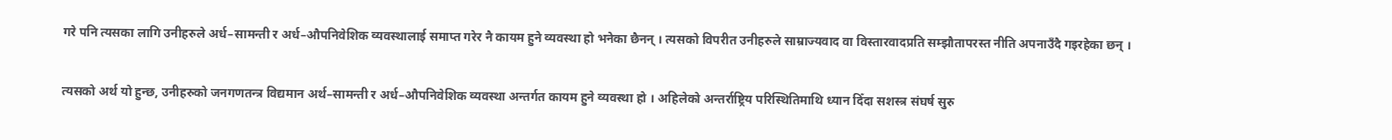गरे पनि त्यसका लागि उनीहरुले अर्ध–सामन्ती र अर्ध–औपनिवेशिक व्यवस्थालाई समाप्त गरेर नै कायम हुने व्यवस्था हो भनेका छैनन् । त्यसको विपरीत उनीहरुले साम्राज्यवाद वा विस्तारवादप्रति सम्झौतापरस्त नीति अपनाउँदै गइरहेका छन् ।

त्यसको अर्थ यो हुन्छ, उनीहरुको जनगणतन्त्र विद्यमान अर्थ–सामन्ती र अर्ध–औपनिवेशिक व्यवस्था अन्तर्गत कायम हुने व्यवस्था हो । अहिलेको अन्तर्राष्ट्रिय परिस्थितिमाथि ध्यान दिँदा सशस्त्र संघर्ष सुरु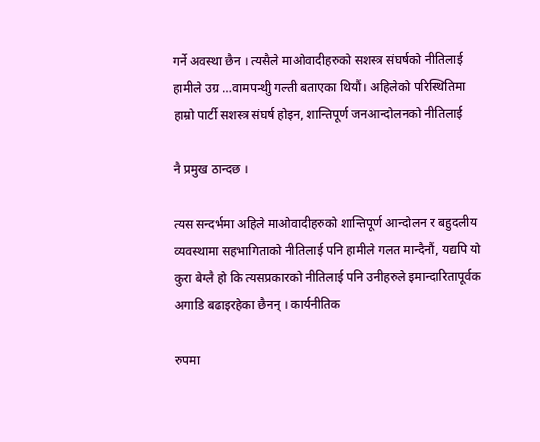गर्ने अवस्था छैन । त्यसैले माओवादीहरुको सशस्त्र संघर्षको नीतिलाई हामीले उग्र …वामपन्थीु गल्ती बताएका थियौं। अहिलेको परिस्थितिमा हाम्रो पार्टी सशस्त्र संघर्ष होइन, शान्तिपूर्ण जनआन्दोलनको नीतिलाई

नै प्रमुख ठान्दछ ।

त्यस सन्दर्भमा अहिले माओवादीहरुको शान्तिपूर्ण आन्दोलन र बहुदलीय व्यवस्थामा सहभागिताको नीतिलाई पनि हामीले गलत मान्दैनौं, यद्यपि यो कुरा बेग्लै हो कि त्यसप्रकारको नीतिलाई पनि उनीहरुले इमान्दारितापूर्वक अगाडि बढाइरहेका छैनन् । कार्यनीतिक

रुपमा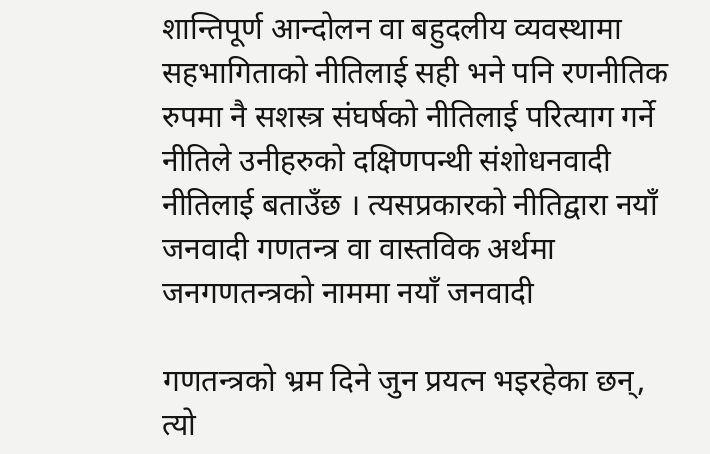शान्तिपूर्ण आन्दोलन वा बहुदलीय व्यवस्थामा सहभागिताको नीतिलाई सही भने पनि रणनीतिक रुपमा नै सशस्त्र संघर्षको नीतिलाई परित्याग गर्ने नीतिले उनीहरुको दक्षिणपन्थी संशोधनवादी नीतिलाई बताउँछ । त्यसप्रकारको नीतिद्वारा नयाँ जनवादी गणतन्त्र वा वास्तविक अर्थमा जनगणतन्त्रको नाममा नयाँ जनवादी

गणतन्त्रको भ्रम दिने जुन प्रयत्न भइरहेका छन्, त्यो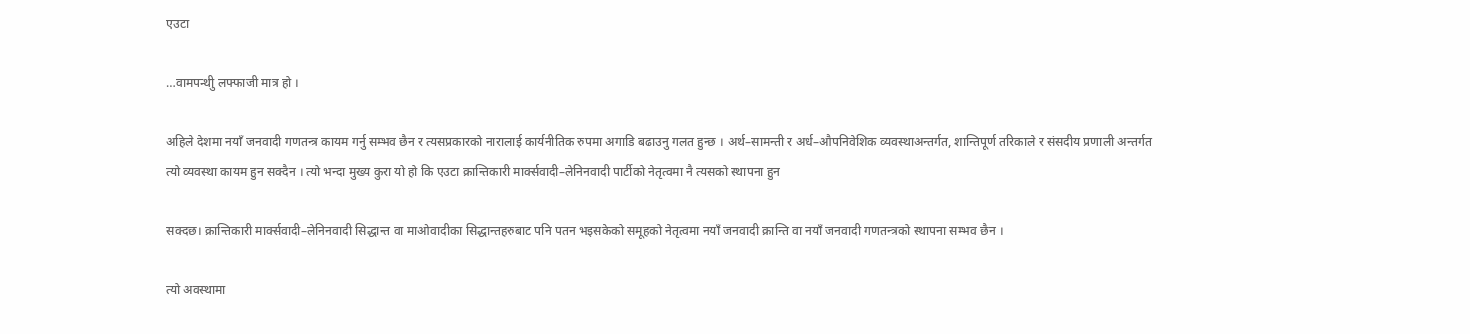एउटा

…वामपन्थीु लफ्फाजी मात्र हो ।

अहिले देशमा नयाँ जनवादी गणतन्त्र कायम गर्नु सम्भव छैन र त्यसप्रकारको नारालाई कार्यनीतिक रुपमा अगाडि बढाउनु गलत हुन्छ । अर्थ–सामन्ती र अर्ध–औपनिवेशिक व्यवस्थाअन्तर्गत, शान्तिपूर्ण तरिकाले र संसदीय प्रणाली अन्तर्गत त्यो व्यवस्था कायम हुन सक्दैन । त्यो भन्दा मुख्य कुरा यो हो कि एउटा क्रान्तिकारी मार्क्सवादी–लेनिनवादी पार्टीको नेतृत्वमा नै त्यसको स्थापना हुन

सक्दछ। क्रान्तिकारी मार्क्सवादी–लेनिनवादी सिद्धान्त वा माओवादीका सिद्धान्तहरुबाट पनि पतन भइसकेको समूहको नेतृत्वमा नयाँ जनवादी क्रान्ति वा नयाँ जनवादी गणतन्त्रको स्थापना सम्भव छैन ।

त्यो अवस्थामा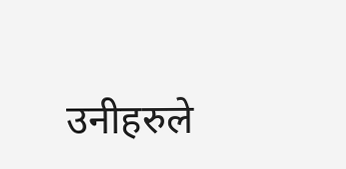उनीहरुले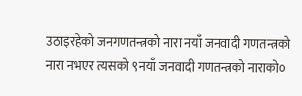उठाइरहेको जनगणतन्त्रको नारा नयाँ जनवादी गणतन्त्रको नारा नभएर त्यसको ९नयाँ जनवादी गणतन्त्रको नाराको०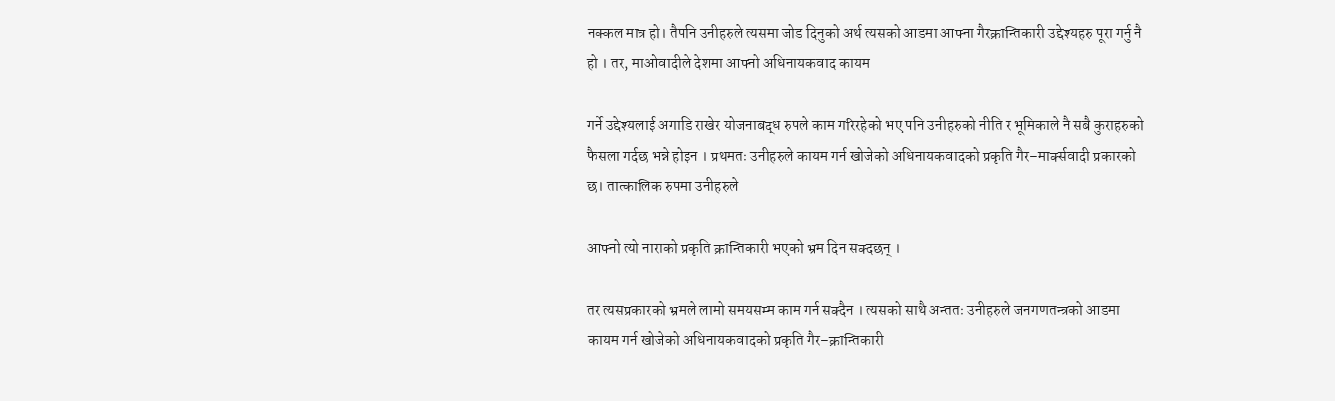नक्कल मात्र हो। तैपनि उनीहरुले त्यसमा जोड दिनुको अर्थ त्यसको आडमा आफ्ना गैरक्रान्तिकारी उद्देश्यहरु पूरा गर्नु नै हो । तर, माओवादीले देशमा आफ्नो अधिनायकवाद कायम

गर्ने उद्देश्यलाई अगाडि राखेर योजनाबद्ध रुपले काम गरिरहेको भए पनि उनीहरुको नीति र भूमिकाले नै सबै कुराहरुको फैसला गर्दछ भन्ने होइन । प्रथमतः उनीहरुले कायम गर्न खोजेको अधिनायकवादको प्रकृति गैर–मार्क्सवादी प्रकारको छ। तात्कालिक रुपमा उनीहरुले

आफ्नो त्यो नाराको प्रकृति क्रान्तिकारी भएको भ्रम दिन सक्दछन् ।

तर त्यसप्रकारको भ्रमले लामो समयसम्म काम गर्न सक्दैन । त्यसको साथै अन्ततः उनीहरुले जनगणतन्त्रको आडमा कायम गर्न खोजेको अधिनायकवादको प्रकृति गैर–क्रान्तिकारी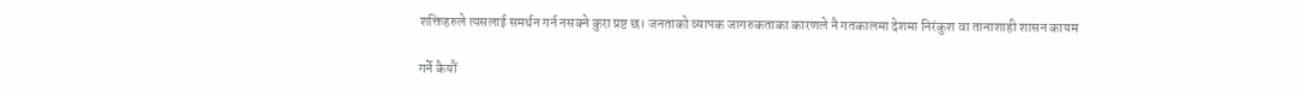शक्तिहरुले त्यसलाई समर्थन गर्न नसक्ने कुरा प्रष्ट छ। जनताको व्यापक जागरुकताका कारणले नै गतकालमा देशमा निरंकुश वा तानाशाही शासन कायम

गर्ने कैयौं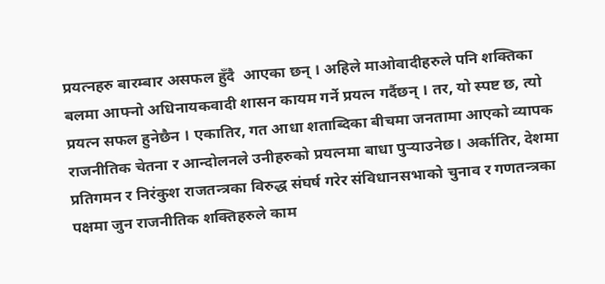प्रयत्नहरु बारम्बार असफल हुँदै  आएका छन् । अहिले माओवादीहरुले पनि शक्तिका बलमा आफ्नो अधिनायकवादी शासन कायम गर्ने प्रयत्न गर्दैछन् । तर, यो स्पष्ट छ, त्यो प्रयत्न सफल हुनेछैन । एकातिर, गत आधा शताब्दिका बीचमा जनतामा आएको व्यापक राजनीतिक चेतना र आन्दोलनले उनीहरुको प्रयत्नमा बाधा पुर्‍याउनेछ। अर्कातिर, देशमा प्रतिगमन र निरंकुश राजतन्त्रका विरुद्ध संघर्ष गरेर संविधानसभाको चुनाव र गणतन्त्रका पक्षमा जुन राजनीतिक शक्तिहरुले काम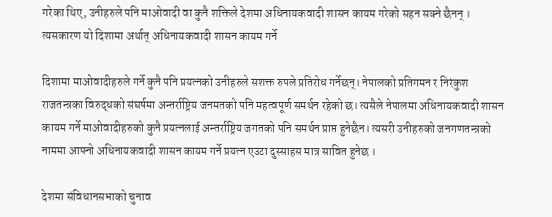गरेका थिए, उनीहरुले पनि माओवादी वा कुनै शक्तिले देशमा अधिनायकवादी शासन कायम गरेको सहन सक्ने छैनन् । त्यसकारण यो दिशामा अर्थात् अधिनायकवादी शासन कायम गर्ने

दिशामा माओवादीहरुले गर्ने कुनै पनि प्रयत्नको उनीहरुले सशक्त रुपले प्रतिरोध गर्नेछन्। नेपालको प्रतिगमन र निरंकुश राजतन्त्रका विरुद्धको संघर्षमा अन्तर्राष्ट्रिय जनमतको पनि महत्वपूर्ण समर्थन रहेको छ। त्यसैले नेपालमा अधिनायकवादी शासन कायम गर्ने माओवादीहरुको कुनै प्रयत्नलाई अन्तर्राष्ट्रिय जगतको पनि समर्थन प्राप्त हुनेछैन। त्यसरी उनीहरुको जनगणतन्त्रको नाममा आफ्नो अधिनायकवादी शासन कायम गर्ने प्रयत्न एउटा दुस्साहस मात्र सावित हुनेछ ।

देशमा संविधानसभाको चुनाव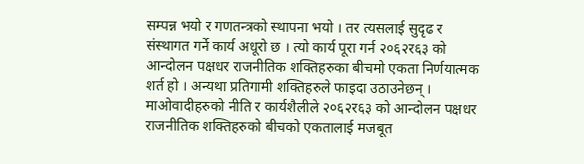सम्पन्न भयो र गणतन्त्रको स्थापना भयो । तर त्यसलाई सुदृढ र संस्थागत गर्ने कार्य अधूरो छ । त्यो कार्य पूरा गर्न २०६२र६३ को आन्दोलन पक्षधर राजनीतिक शक्तिहरुका बीचमो एकता निर्णयात्मक शर्त हो । अन्यथा प्रतिगामी शक्तिहरुले फाइदा उठाउनेछन् । माओवादीहरुको नीति र कार्यशैलीले २०६२र६३ को आन्दोलन पक्षधर राजनीतिक शक्तिहरुको बीचको एकतालाई मजबूत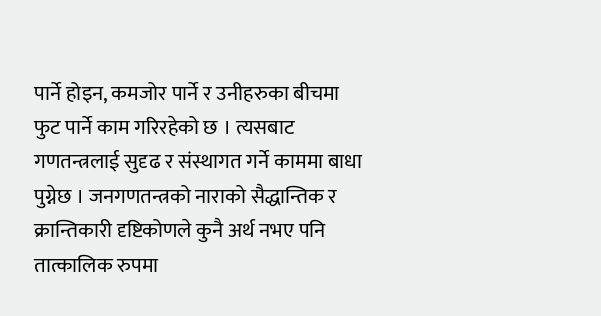पार्ने होइन, कमजोर पार्ने र उनीहरुका बीचमा फुट पार्ने काम गरिरहेको छ । त्यसबाट गणतन्त्रलाई सुदृढ र संस्थागत गर्ने काममा बाधा पुग्नेछ । जनगणतन्त्रको नाराको सैद्धान्तिक र क्रान्तिकारी दृष्टिकोणले कुनै अर्थ नभए पनि तात्कालिक रुपमा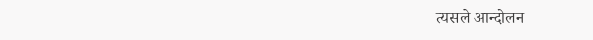त्यसले आन्दोलन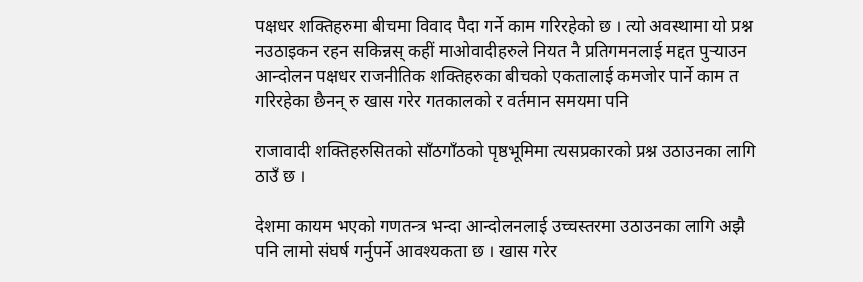पक्षधर शक्तिहरुमा बीचमा विवाद पैदा गर्ने काम गरिरहेको छ । त्यो अवस्थामा यो प्रश्न नउठाइकन रहन सकिन्नस् कहीं माओवादीहरुले नियत नै प्रतिगमनलाई मद्दत पुर्‍याउन आन्दोलन पक्षधर राजनीतिक शक्तिहरुका बीचको एकतालाई कमजोर पार्ने काम त गरिरहेका छैनन् रु खास गरेर गतकालको र वर्तमान समयमा पनि

राजावादी शक्तिहरुसितको साँठगाँठको पृष्ठभूमिमा त्यसप्रकारको प्रश्न उठाउनका लागि ठाउँ छ ।

देशमा कायम भएको गणतन्त्र भन्दा आन्दोलनलाई उच्चस्तरमा उठाउनका लागि अझै पनि लामो संघर्ष गर्नुपर्ने आवश्यकता छ । खास गरेर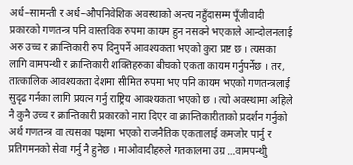अर्ध–सामन्ती र अर्ध–औपनिवेशिक अवस्थाको अन्त्य नहुँदासम्म पूँजीवादी प्रकारको गणतन्त्र पनि वास्तविक रुपमा कायम हुन नसक्ने भएकाले आन्दोलनलाई अरु उच्च र क्रान्तिकारी रुप दिनुपर्ने आवश्यकता भएको कुरा प्रष्ट छ । त्यसका लागि वामपन्थी र क्रान्तिकारी शक्तिहरुका बीचको एकता कायम गर्नुपर्नेछ । तर, तात्कालिक आवश्यकता देशमा सीमित रुपमा भए पनि कायम भएको गणतन्त्रलाई सुदृढ गर्नका लागि प्रयत्न गर्नु राष्ट्रिय आवश्यकता भएको छ । त्यो अवस्थामा अहिले नै कुनै उच्च र क्रान्तिकारी प्रकारको नारा दिएर वा क्रान्तिकारीताको प्रदर्शन गर्नुको अर्थ गणतन्त्र वा त्यसका पक्षमा भएको राजनैतिक एकतालाई कमजोर पार्नु र प्रतिगमनको सेवा गर्नु नै हुनेछ । माओवादीहरुले गतकालमा उग्र …वामपन्थीु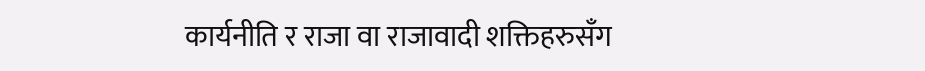कार्यनीति र राजा वा राजावादी शक्तिहरुसँग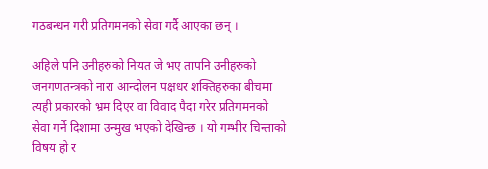गठबन्धन गरी प्रतिगमनको सेवा गर्दै आएका छन् ।

अहिले पनि उनीहरुको नियत जे भए तापनि उनीहरुको जनगणतन्त्रको नारा आन्दोलन पक्षधर शक्तिहरुका बीचमा त्यही प्रकारको भ्रम दिएर वा विवाद पैदा गरेर प्रतिगमनको सेवा गर्ने दिशामा उन्मुख भएको देखिन्छ । यो गम्भीर चिन्ताको विषय हो र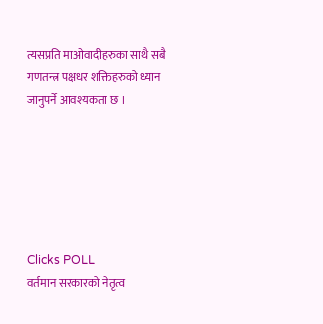त्यसप्रति माओवादीहरुका साथै सबै गणतन्त्र पक्षधर शक्तिहरुको ध्यान जानुपर्ने आवश्यकता छ ।






Clicks POLL
वर्तमान सरकारको नेतृत्व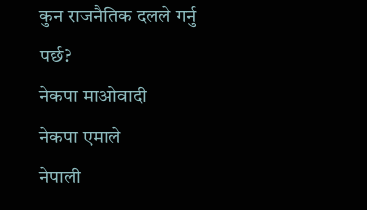कुन राजनैतिक दलले गर्नु पर्छ?
नेकपा माओवादी
नेकपा एमाले
नेपाली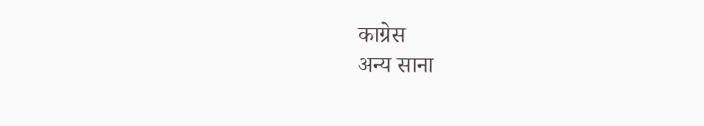काग्रेस
अन्य साना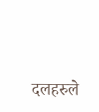दलहरुले